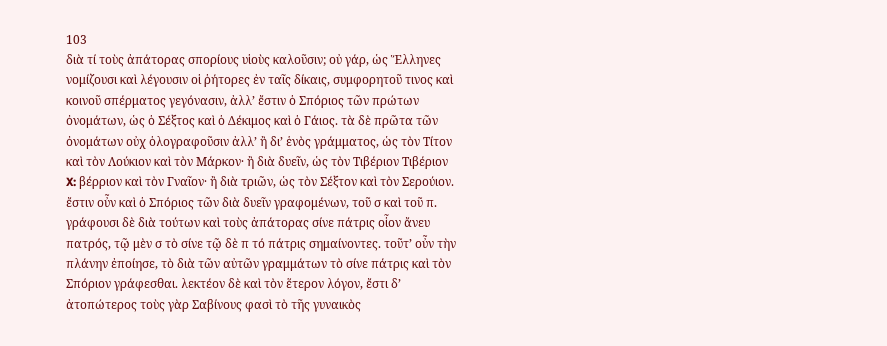103
διὰ τί τοὺς ἀπάτορας σπορίους υἱοὺς καλοῦσιν; οὐ γάρ, ὡς Ἕλληνες νομίζουσι καὶ λέγουσιν οἱ ῥήτορες ἐν ταῖς δίκαις, συμφορητοῦ τινος καὶ κοινοῦ σπέρματος γεγόνασιν, ἀλλʼ ἔστιν ὁ Σπόριος τῶν πρώτων ὀνομάτων, ὡς ὁ Σέξτος καὶ ὁ Δέκιμος καὶ ὁ Γάιος. τὰ δὲ πρῶτα τῶν ὀνομάτων οὐχ ὁλογραφοῦσιν ἀλλʼ ἢ διʼ ἑνὸς γράμματος, ὡς τὸν Τίτον καὶ τὸν Λούκιον καὶ τὸν Μάρκον· ἢ διὰ δυεῖν, ὡς τὸν Τιβέριον Τιβέριον X: βέρριον καὶ τὸν Γναῖον· ἢ διὰ τριῶν, ὡς τὸν Σέξτον καὶ τὸν Σερούιον. ἔστιν οὖν καὶ ὁ Σπόριος τῶν διὰ δυεῖν γραφομένων, τοῦ σ καὶ τοῦ π. γράφουσι δὲ διὰ τούτων καὶ τοὺς ἀπάτορας σίνε πάτρις οἷον ἄνευ πατρός, τῷ μὲν σ τὸ σίνε τῷ δὲ π τό πάτρις σημαίνοντες. τοῦτʼ οὖν τὴν πλάνην ἐποίησε, τὸ διὰ τῶν αὐτῶν γραμμάτων τὸ σίνε πάτρις καὶ τὸν Σπόριον γράφεσθαι. λεκτέον δὲ καὶ τὸν ἕτερον λόγον, ἔστι δʼ ἀτοπώτερος τοὺς γὰρ Σαβίνους φασὶ τὸ τῆς γυναικὸς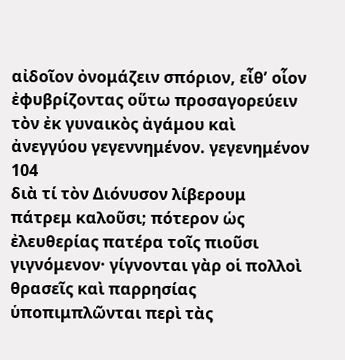αἰδοῖον ὀνομάζειν σπόριον, εἶθʼ οἷον ἐφυβρίζοντας οὕτω προσαγορεύειν τὸν ἐκ γυναικὸς ἀγάμου καὶ ἀνεγγύου γεγεννημένον. γεγενημένον
104
διὰ τί τὸν Διόνυσον λίβερουμ πάτρεμ καλοῦσι; πότερον ὡς ἐλευθερίας πατέρα τοῖς πιοῦσι γιγνόμενον· γίγνονται γὰρ οἱ πολλοὶ θρασεῖς καὶ παρρησίας ὑποπιμπλῶνται περὶ τὰς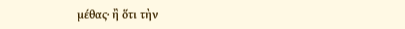μέθας· ἢ ὅτι τὴν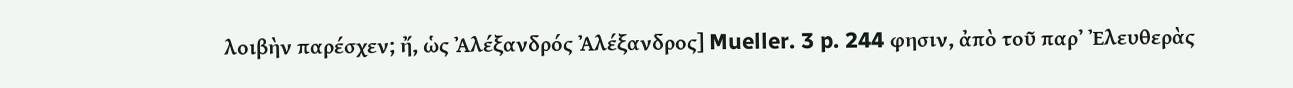λοιβὴν παρέσχεν; ἤ, ὡς Ἀλέξανδρός Ἀλέξανδρος] Mueller. 3 p. 244 φησιν, ἀπὸ τοῦ παρʼ Ἐλευθερὰς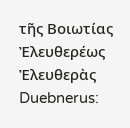τῆς Βοιωτίας Ἐλευθερέως Ἐλευθερὰς Duebnerus: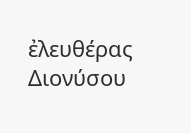ἐλευθέρας Διονύσου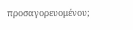προσαγορευομένου;